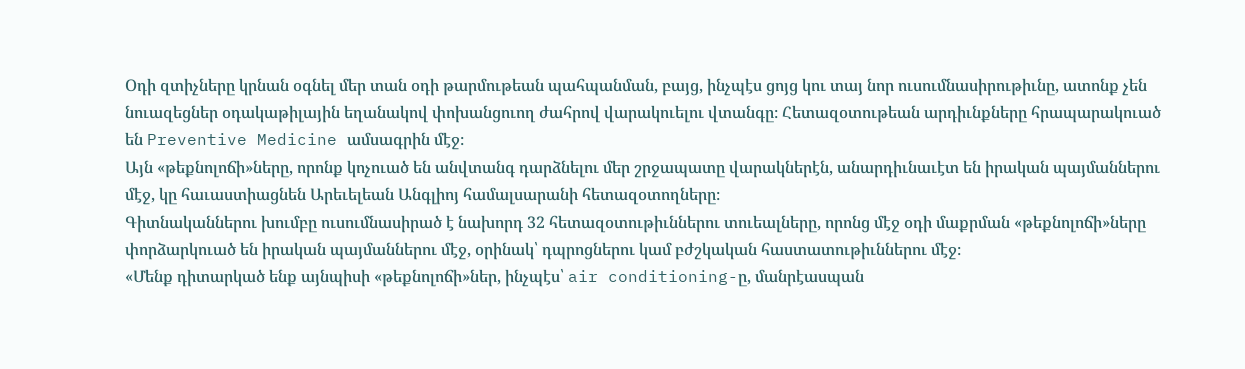Օդի զտիչները կրնան օգնել մեր տան օդի թարմութեան պահպանման, բայց, ինչպէս ցոյց կու տայ նոր ուսումնասիրութիւնը, ատոնք չեն նուազեցներ օդակաթիլային եղանակով փոխանցուող ժահրով վարակուելու վտանգը։ Հետազօտութեան արդիւնքները հրապարակուած են Preventive Medicine ամսագրին մէջ։
Այն «թեքնոլոճի»ները, որոնք կոչուած են անվտանգ դարձնելու մեր շրջապատը վարակներէն, անարդիւնաւէտ են իրական պայմաններու մէջ, կը հաւաստիացնեն Արեւելեան Անգլիոյ համալսարանի հետազօտողները։
Գիտնականներու խումբը ուսումնասիրած է նախորդ 32 հետազօտութիւններու տուեալները, որոնց մէջ օդի մաքրման «թեքնոլոճի»ները փորձարկուած են իրական պայմաններու մէջ, օրինակ՝ դպրոցներու կամ բժշկական հաստատութիւններու մէջ։
«Մենք դիտարկած ենք այնպիսի «թեքնոլոճի»ներ, ինչպէս՝ air conditioning-ը, մանրէասպան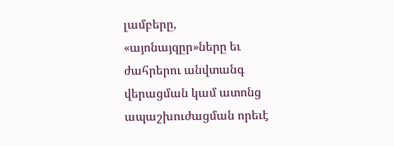լամբերը, «այոնայզըր»ները եւ ժահրերու անվտանգ վերացման կամ ատոնց ապաշխուժացման որեւէ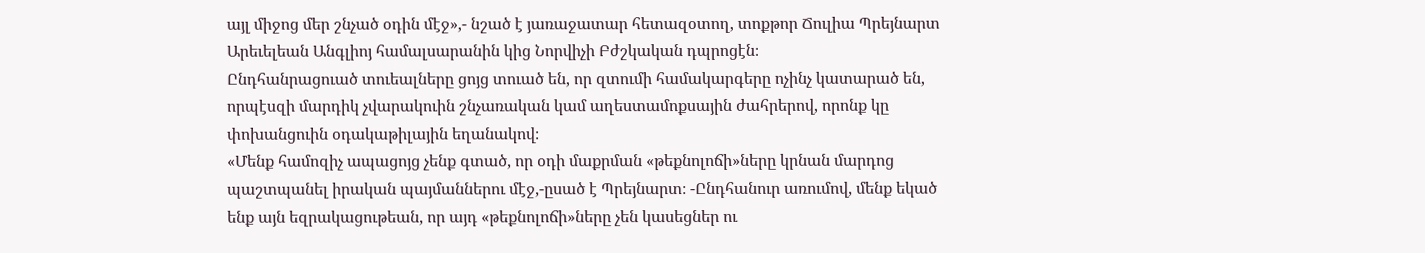այլ միջոց մեր շնչած օդին մէջ»,- նշած է յառաջատար հետազօտող, տոքթոր Ճուլիա Պրեյնարտ Արեւելեան Անգլիոյ համալսարանին կից Նորվիչի Բժշկական դպրոցէն։
Ընդհանրացուած տուեալները ցոյց տուած են, որ զտումի համակարգերը ոչինչ կատարած են, որպէսզի մարդիկ չվարակուին շնչառական կամ աղեստամոքսային ժահրերով, որոնք կը փոխանցուին օդակաթիլային եղանակով։
«Մենք համոզիչ ապացոյց չենք գտած, որ օդի մաքրման «թեքնոլոճի»ները կրնան մարդոց պաշտպանել իրական պայմաններու մէջ,-ըսած է Պրեյնարտ։ -Ընդհանուր առումով, մենք եկած ենք այն եզրակացութեան, որ այդ «թեքնոլոճի»ները չեն կասեցներ ու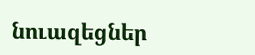նուազեցներ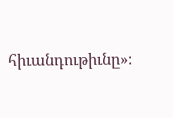հիւանդութիւնը»։